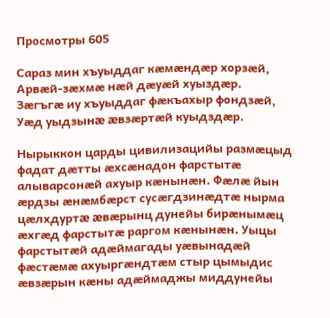Просмотры 605

Сараз мин хъуыддаг кæмæндæр хорзæй,
Арвæй-зæхмæ нæй дæуæй хуыздæр.
Зæгъгæ иу хъуыддаг фæкъахыр фондзæй,
Уæд уыдзынæ æвзæртæй куыдздæр.

Нырыккон царды цивилизацийы размæцыд фадат дæтты æхсæнадон фарстытæ алыварсонæй ахуыр кæнынæн. Фæлæ йын æрдзы æнæмбæрст сусæгдзинæдтæ нырма цæлхдуртæ æвæрынц дунейы бирæнымæц æхгæд фарстытæ раргом кæнынæн. Уыцы фарстытæй адæймагады уæвынадæй фæстæмæ ахуыргæндтæм стыр цымыдис æвзæрын кæны адæймаджы миддунейы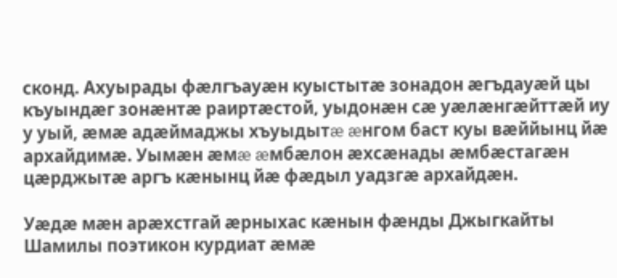сконд. Ахуырады фæлгъауæн куыстытæ зонадон æгъдауæй цы къуындæг зонæнтæ раиртæстой, уыдонæн сæ уæлæнгæйттæй иу у уый, æмæ адæймаджы хъуыдытæ æнгом баст куы вæййынц йæ архайдимæ. Уымæн æмæ æмбæлон æхсæнады æмбæстагæн цæрджытæ аргъ кæнынц йæ фæдыл уадзгæ архайдæн.

Уæдæ мæн арæхстгай æрныхас кæнын фæнды Джыгкайты Шамилы поэтикон курдиат æмæ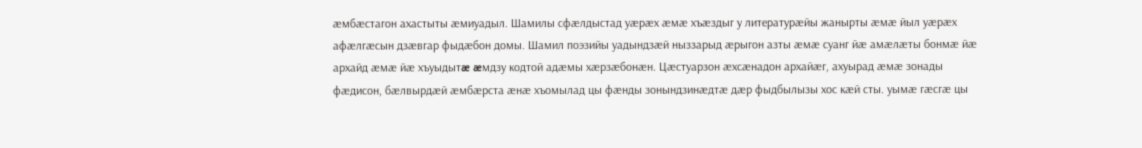æмбæстагон ахастыты æмиуадыл. Шамилы сфæлдыстад уæрæх æмæ хъæздыг у литературæйы жанырты æмæ йыл уæрæх афæлгæсын дзæвгар фыдæбон домы. Шамил поэзийы уадындзæй ныззарыд æрыгон азты æмæ суанг йæ амæлæты бонмæ йæ архайд æмæ йæ хъуыдытæ æмдзу кодтой адæмы хæрзæбонæн. Цæстуарзон æхсæнадон архайæг, ахуырад æмæ зонады фæдисон, бæлвырдæй æмбæрста æнæ хъомылад цы фæнды зонындзинæдтæ дæр фыдбылызы хос кæй сты. уымæ гæсгæ цы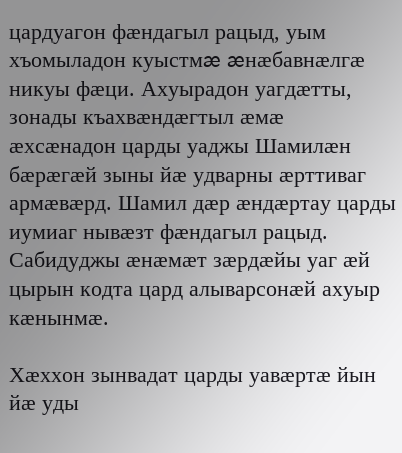цардуагон фæндагыл рацыд, уым хъомыладон куыстмæ æнæбавнæлгæ никуы фæци. Ахуырадон уагдæтты, зонады къахвæндæгтыл æмæ æхсæнадон царды уаджы Шамилæн бæрæгæй зыны йæ удварны æрттиваг армæвæрд. Шамил дæр æндæртау царды иумиаг нывæзт фæндагыл рацыд. Сабидуджы æнæмæт зæрдæйы уаг æй цырын кодта цард алыварсонæй ахуыр кæнынмæ.

Хæххон зынвадат царды уавæртæ йын йæ уды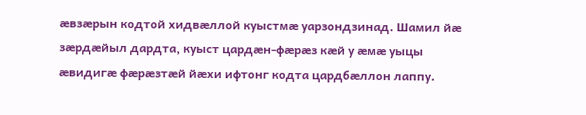æвзæрын кодтой хидвæллой куыстмæ уарзондзинад. Шамил йæ зæрдæйыл дардта, куыст цардæн-фæрæз кæй у æмæ уыцы æвидигæ фæрæзтæй йæхи ифтонг кодта цардбæллон лаппу.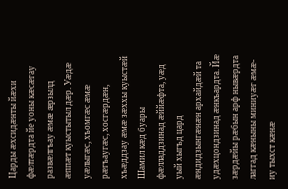Царды æхсидæнты йæхи фæлтæрдта йе уоны кæсæгау развæлгъау æмæ æрзылд æппæт куыстытыл дæр. Уæдæ уæлыгæс, хъомгæс æмæ рæгъаугæс, хосгæрдæн, хъæддзау æмæ зæххы куыстæй Шамил кæд буары фæлладдзинад æййæфта, уæд уый хыгъд цард æндидзынгæнæн архайдæй та удæхцондзинад æнкъардта. Йæ зæрдæйы рæбын арф нывæрдта лаггад кæныны миниуæг æмæ-иу тыхст кæнæ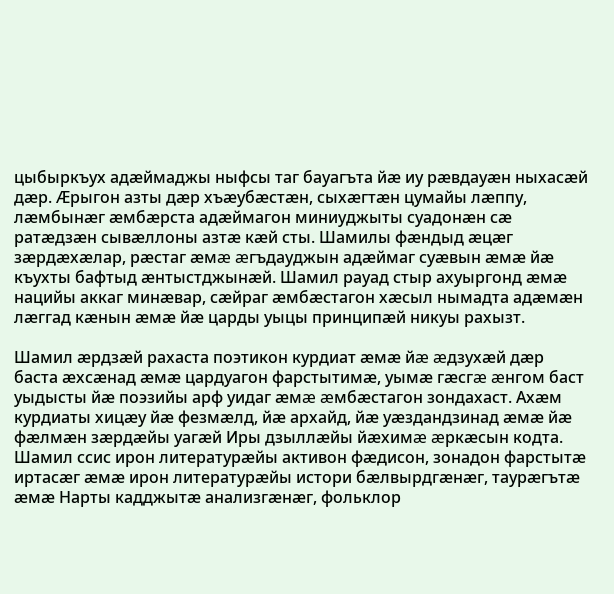цыбыркъух адæймаджы ныфсы таг бауагъта йæ иу рæвдауæн ныхасæй дæр. Æрыгон азты дæр хъæубæстæн, сыхæгтæн цумайы лæппу, лæмбынæг æмбæрста адæймагон миниуджыты суадонæн сæ ратæдзæн сывæллоны азтæ кæй сты. Шамилы фæндыд æцæг зæрдæхæлар, рæстаг æмæ æгъдауджын адæймаг суæвын æмæ йæ къухты бафтыд æнтыстджынæй. Шамил рауад стыр ахуыргонд æмæ нацийы аккаг минæвар, сæйраг æмбæстагон хæсыл нымадта адæмæн лæггад кæнын æмæ йæ царды уыцы принципæй никуы рахызт.

Шамил æрдзæй рахаста поэтикон курдиат æмæ йæ æдзухæй дæр баста æхсæнад æмæ цардуагон фарстытимæ, уымæ гæсгæ æнгом баст уыдысты йæ поэзийы арф уидаг æмæ æмбæстагон зондахаст. Ахæм курдиаты хицæу йæ фезмæлд, йæ архайд, йæ уæздандзинад æмæ йæ фæлмæн зæрдæйы уагæй Иры дзыллæйы йæхимæ æркæсын кодта. Шамил ссис ирон литературæйы активон фæдисон, зонадон фарстытæ иртасæг æмæ ирон литературæйы истори бæлвырдгæнæг, таурæгътæ æмæ Нарты кадджытæ анализгæнæг, фольклор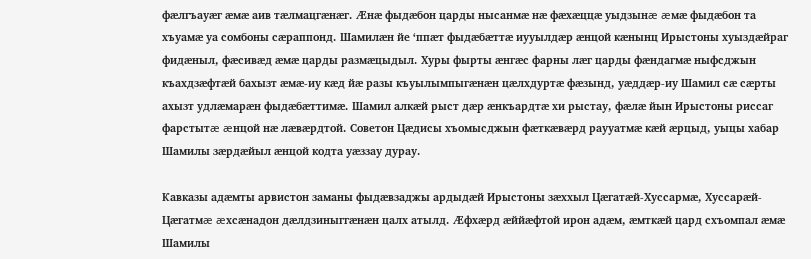фæлгъауæг æмæ аив тæлмацгæнæг. Æнæ фыдæбон царды нысанмæ нæ фæхæццæ уыдзынæ æмæ фыдæбон та хъуамæ уа сомбоны сæраппонд. Шамилæн йе ‘ппæт фыдæбæттæ иууылдæр æнцой кæнынц Ирыстоны хуыздæйраг фидæныл, фæсивæд æмæ царды размæцыдыл. Хуры фырты æнгæс фарны лæг царды фæндагмæ ныфсджын къахдзæфтæй бахызт æмæ-иу кæд йæ разы къуылымпыгæнæн цæлхдуртæ фæзынд, уæддæр-иу Шамил сæ сæрты ахызт удлæмарæн фыдæбæттимæ. Шамил алкæй рыст дæр æнкъардтæ хи рыстау, фæлæ йын Ирыстоны риссаг фарстытæ æнцой нæ лæвæрдтой. Советон Цæдисы хъомысджын фæткæвæрд раууатмæ кæй æрцыд, уыцы хабар Шамилы зæрдæйыл æнцой кодта уæззау дурау.

Кавказы адæмты арвистон заманы фыдæвзаджы ардыдæй Ирыстоны зæххыл Цæгатæй-Хуссармæ, Хуссарæй-Цæгатмæ æхсæнадон дæлдзиныггæнæн цалх атылд. Æфхæрд æййæфтой ирон адæм, æмткæй цард схъомпал æмæ Шамилы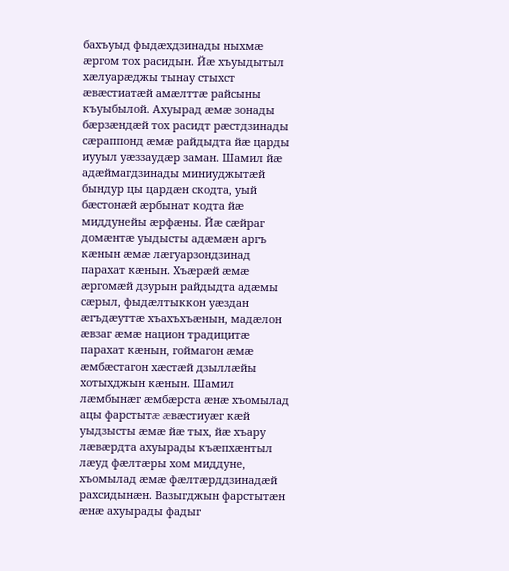бахъуыд фыдæхдзинады ныхмæ æргом тох расидын. Йæ хъуыдытыл хæлуарæджы тынау стыхст æвæстиатæй амæлттæ райсыны къуыбылой. Ахуырад æмæ зонады бæрзæндæй тох расидт рæстдзинады сæраппонд æмæ райдыдта йæ царды иууыл уæззаудæр заман. Шамил йæ адæймагдзинады миниуджытæй бындур цы цардæн скодта, уый бæстонæй æрбынат кодта йæ миддунейы æрфæны. Йæ сæйраг домæнтæ уыдысты адæмæн аргъ кæнын æмæ лæгуарзондзинад парахат кæнын. Хъæрæй æмæ æргомæй дзурын райдыдта адæмы сæрыл, фыдæлтыккон уæздан æгъдæуттæ хъахъхъæнын, мадæлон æвзаг æмæ национ традицитæ парахат кæнын, гоймагон æмæ æмбæстагон хæстæй дзыллæйы хотыхджын кæнын. Шамил лæмбынæг æмбæрста æнæ хъомылад ацы фарстытæ æвæстиуæг кæй уыдзысты æмæ йæ тых, йæ хъару лæвæрдта ахуырады къæпхæнтыл лæуд фæлтæры хом миддуне, хъомылад æмæ фæлтæрддзинадæй рахсидынæн. Вазыгджын фарстытæн æнæ ахуырады фадыг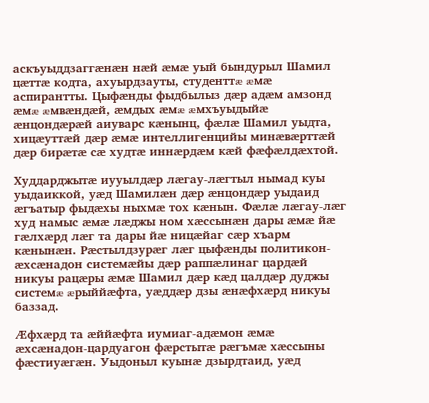аскъуыддзаггæнæн нæй æмæ уый бындурыл Шамил цæттæ кодта, ахуырдзауты, студенттæ æмæ аспирантты. Цыфæнды фыдбылыз дæр адæм амзонд æмæ æмвæндæй, æмдых æмæ æмхъуыдыйæ æнцондæрæй аиуварс кæнынц, фæлæ Шамил уыдта, хицæуттæй дæр æмæ интеллигенцийы минæвæрттæй дæр бирæтæ сæ худтæ иннæрдæм кæй фæфæлдæхтой.

Худдарджытæ иууылдæр лæгау-лæгтыл нымад куы уыдаиккой, уæд Шамилæн дæр æнцондæр уыдаид æгъатыр фыдæхы ныхмæ тох кæнын. Фæлæ лæгау-лæг худ намыс æмæ лæджы ном хæссынæн дары æмæ йæ гæлхæрд лæг та дары йæ ницæйаг сæр хъарм кæнынæн. Рæстылдзурæг лæг цыфæнды политикон-æхсæнадон системæйы дæр раппæлинаг цардæй никуы рацæры æмæ Шамил дæр кæд цалдæр дуджы системæ æрыййæфта, уæддæр дзы æнæфхæрд никуы баззад.

Æфхæрд та æййæфта иумиаг-адæмон æмæ æхсæнадон-цардуагон фæрстытæ рæгъмæ хæссыны фæстиуæгæн. Уыдоныл куынæ дзырдтаид, уæд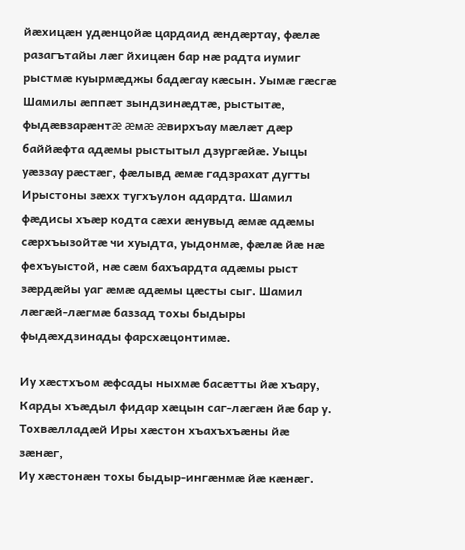йæхицæн удæнцойæ цардаид æндæртау, фæлæ разагътайы лæг йхицæн бар нæ радта иумиг рыстмæ куырмæджы бадæгау кæсын. Уымæ гæсгæ Шамилы æппæт зындзинæдтæ, рыстытæ, фыдæвзарæнтæ æмæ æвирхъау мæлæт дæр баййæфта адæмы рыстытыл дзургæйæ. Уыцы уæззау рæстæг, фæлывд æмæ гадзрахат дугты Ирыстоны зæхх тугхъулон адардта. Шамил фæдисы хъæр кодта сæхи æнувыд æмæ адæмы сæрхъызойтæ чи хуыдта, уыдонмæ, фæлæ йæ нæ фехъуыстой, нæ сæм бахъардта адæмы рыст зæрдæйы уаг æмæ адæмы цæсты сыг. Шамил лæгæй-лæгмæ баззад тохы быдыры фыдæхдзинады фарсхæцонтимæ.

Иу хæстхъом æфсады ныхмæ басæтты йæ хъару,
Карды хъæдыл фидар хæцын саг-лæгæн йæ бар у.
Тохвæлладæй Иры хæстон хъахъхъæны йæ зæнæг,
Иу хæстонæн тохы быдыр-ингæнмæ йæ кæнæг.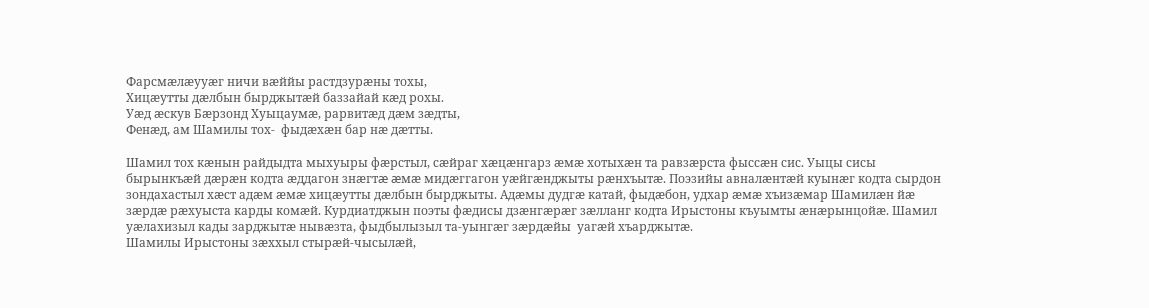Фарсмæлæууæг ничи вæййы растдзурæны тохы,
Хицæутты дæлбын бырджытæй баззайай кæд рохы.
Уæд æскув Бæрзонд Хуыцаумæ, рарвитæд дæм зæдты,
Фенæд, ам Шамилы тох-  фыдæхæн бар нæ дæтты.

Шамил тох кæнын райдыдта мыхуыры фæрстыл, сæйраг хæцæнгарз æмæ хотыхæн та равзæрста фыссæн сис. Уыцы сисы бырынкъæй дæрæн кодта æддагон знæгтæ æмæ мидæггагон уæйгæнджыты рæнхъытæ. Поэзийы авналæнтæй куынæг кодта сырдон зондахастыл хæст адæм æмæ хицæутты дæлбын бырджыты. Адæмы дудгæ катай, фыдæбон, удхар æмæ хъизæмар Шамилæн йæ зæрдæ рæхуыста карды комæй. Курдиатджын поэты фæдисы дзæнгæрæг зæлланг кодта Ирыстоны къуымты æнæрынцойæ. Шамил уæлахизыл кады зарджытæ нывæзта, фыдбылызыл та-уынгæг зæрдæйы  уагæй хъарджытæ.
Шамилы Ирыстоны зæххыл стырæй-чысылæй,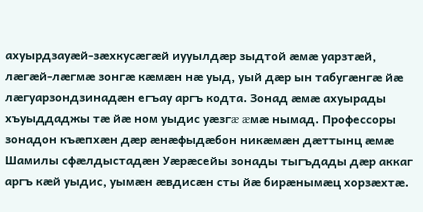ахуырдзауæй-зæхкусæгæй иууылдæр зыдтой æмæ уарзтæй, лæгæй-лæгмæ зонгæ кæмæн нæ уыд, уый дæр ын табугæнгæ йæ лæгуарзондзинадæн егъау аргъ кодта. Зонад æмæ ахуырады хъуыддаджы тæ йæ ном уыдис уæзгæ æмæ нымад. Профессоры зонадон къæпхæн дæр æнæфыдæбон никæмæн дæттынц æмæ Шамилы сфæлдыстадæн Уæрæсейы зонады тыгъдады дæр аккаг аргъ кæй уыдис, уымæн æвдисæн сты йæ бирæнымæц хорзæхтæ.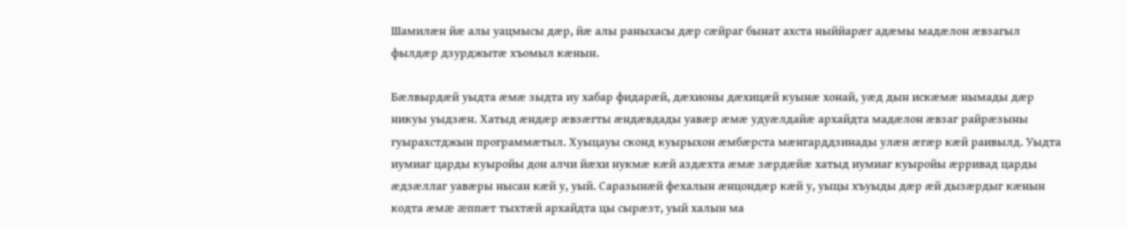Шамилæн йæ алы уацмысы дæр, йæ алы раныхасы дæр сæйраг бынат ахста ныййарæг адæмы мадæлон æвзагыл фылдæр дзурджытæ хъомыл кæнын.

Бæлвырдæй уыдта æмæ зыдта иу хабар фидарæй, дæхионы дæхицæй куынæ хонай, уæд дын искæмæ нымады дæр никуы уыдзæн. Хатыд æндæр æвзæгты æндæвдады уавæр æмæ удуæлдайæ архайдта мадæлон æвзаг райрæзыны гуырахстджын программæтыл. Хуыцауы сконд куырыхон æмбæрста мæнгарддзинады улæн æгæр кæй раивылд. Уыдта иумиаг царды куыройы дон алчи йæхи нукмæ кæй аздæхта æмæ зæрдæйæ хатыд иумиаг куыройы æрривад царды æдзæллаг уавæры нысан кæй у, уый. Саразынæй фехалын æнцондæр кæй у, уыцы хъуыды дæр æй дызæрдыг кæнын кодта æмæ æппæт тыхтæй архайдта цы сырæзт, уый халын ма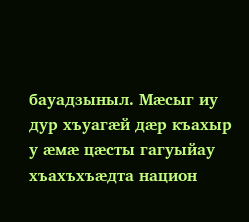бауадзыныл. Мæсыг иу дур хъуагæй дæр къахыр у æмæ цæсты гагуыйау хъахъхъæдта национ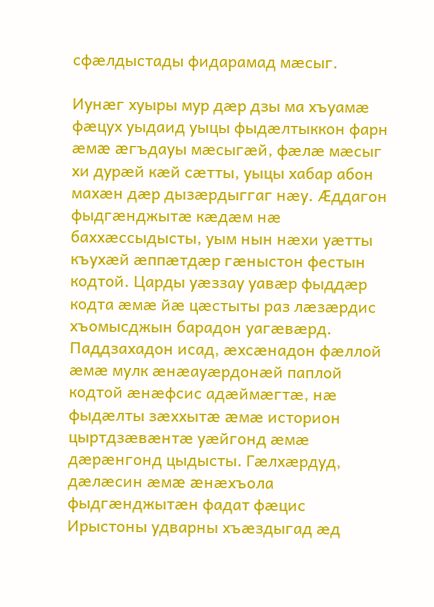сфæлдыстады фидарамад мæсыг.

Иунæг хуыры мур дæр дзы ма хъуамæ фæцух уыдаид уыцы фыдæлтыккон фарн æмæ æгъдауы мæсыгæй, фæлæ мæсыг хи дурæй кæй сæтты, уыцы хабар абон махæн дæр дызæрдыггаг нæу. Æддагон фыдгæнджытæ кæдæм нæ баххæссыдысты, уым нын нæхи уæтты къухæй æппæтдæр гæныстон фестын кодтой. Царды уæззау уавæр фыддæр кодта æмæ йæ цæстыты раз лæзæрдис хъомысджын барадон уагæвæрд. Паддзахадон исад, æхсæнадон фæллой æмæ мулк æнæауæрдонæй паплой кодтой æнæфсис адæймæгтæ, нæ фыдæлты зæххытæ æмæ историон цыртдзæвæнтæ уæйгонд æмæ дæрæнгонд цыдысты. Гæлхæрдуд, дæлæсин æмæ æнæхъола фыдгæнджытæн фадат фæцис Ирыстоны удварны хъæздыгад æд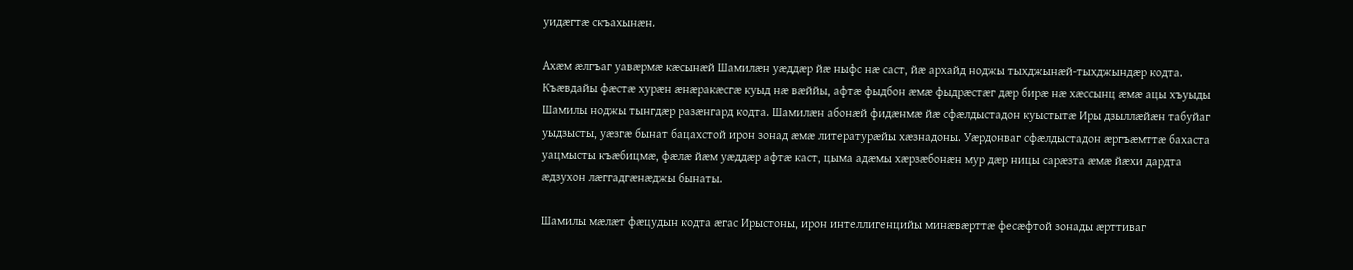уидæгтæ скъахынæн.

Ахæм æлгъаг уавæрмæ кæсынæй Шамилæн уæддæр йæ ныфс нæ саст, йæ архайд ноджы тыхджынæй-тыхджындæр кодта. Къæвдайы фæстæ хурæн æнæракæсгæ куыд нæ вæййы, афтæ фыдбон æмæ фыдрæстæг дæр бирæ нæ хæссынц æмæ ацы хъуыды Шамилы ноджы тынгдæр разæнгард кодта. Шамилæн абонæй фидæнмæ йæ сфæлдыстадон куыстытæ Иры дзыллæйæн табуйаг уыдзысты, уæзгæ бынат бацахстой ирон зонад æмæ литературæйы хæзнадоны. Уæрдонваг сфæлдыстадон æргъæмттæ бахаста уацмысты къæбицмæ, фæлæ йæм уæддæр афтæ каст, цыма адæмы хæрзæбонæн мур дæр ницы сарæзта æмæ йæхи дардта æдзухон лæггадгæнæджы бынаты.

Шамилы мæлæт фæцудын кодта æгас Ирыстоны, ирон интеллигенцийы минæвæрттæ фесæфтой зонады æрттиваг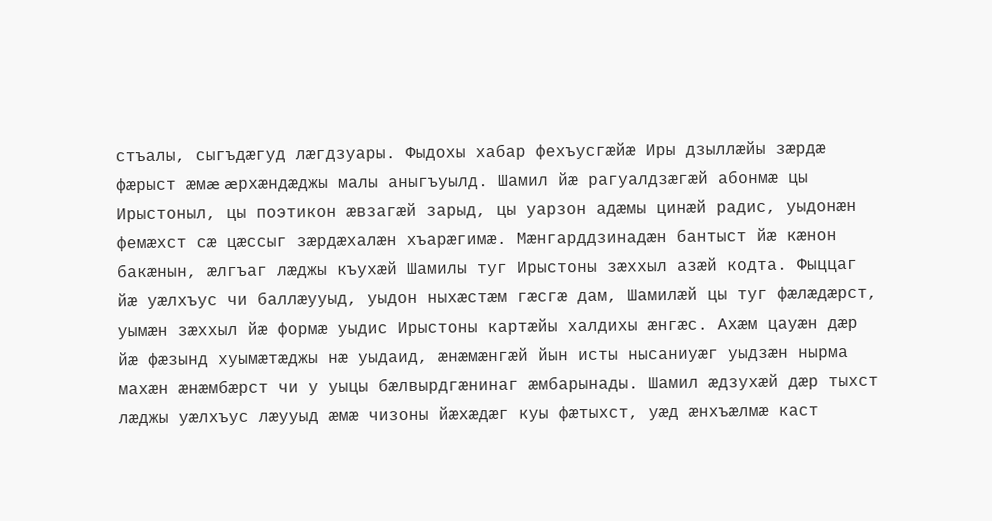стъалы, сыгъдæгуд лæгдзуары. Фыдохы хабар фехъусгæйæ Иры дзыллæйы зæрдæ фæрыст æмæ æрхæндæджы малы аныгъуылд. Шамил йæ рагуалдзæгæй абонмæ цы Ирыстоныл, цы поэтикон æвзагæй зарыд, цы уарзон адæмы цинæй радис, уыдонæн фемæхст сæ цæссыг зæрдæхалæн хъарæгимæ. Мæнгарддзинадæн бантыст йæ кæнон бакæнын, æлгъаг лæджы къухæй Шамилы туг Ирыстоны зæххыл азæй кодта. Фыццаг йæ уæлхъус чи баллæууыд, уыдон ныхæстæм гæсгæ дам, Шамилæй цы туг фæлæдæрст, уымæн зæххыл йæ формæ уыдис Ирыстоны картæйы халдихы æнгæс. Ахæм цауæн дæр йæ фæзынд хуымæтæджы нæ уыдаид, æнæмæнгæй йын исты нысаниуæг уыдзæн нырма махæн æнæмбæрст чи у уыцы бæлвырдгæнинаг æмбарынады. Шамил æдзухæй дæр тыхст лæджы уæлхъус лæууыд æмæ чизоны йæхæдæг куы фæтыхст, уæд æнхъæлмæ каст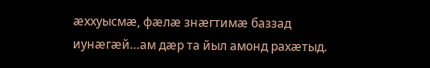æххуысмæ, фæлæ знæгтимæ баззад иунæгæй…ам дæр та йыл амонд рахæтыд.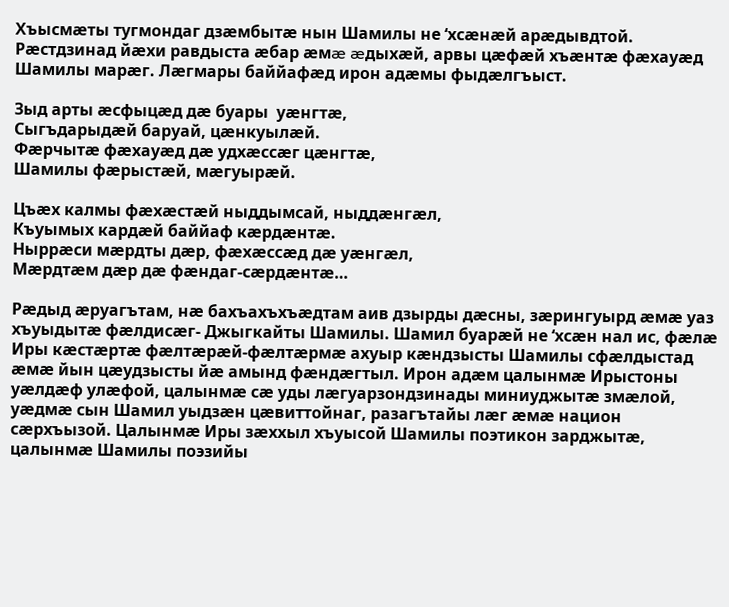Хъысмæты тугмондаг дзæмбытæ нын Шамилы не ‘хсæнæй арæдывдтой. Рæстдзинад йæхи равдыста æбар æмæ æдыхæй, арвы цæфæй хъæнтæ фæхауæд Шамилы марæг. Лæгмары баййафæд ирон адæмы фыдæлгъыст.

Зыд арты æсфыцæд дæ буары  уæнгтæ,
Сыгъдарыдæй баруай, цæнкуылæй.
Фæрчытæ фæхауæд дæ удхæссæг цæнгтæ,
Шамилы фæрыстæй, мæгуырæй.

Цъæх калмы фæхæстæй ныддымсай, ныддæнгæл,
Къуымых кардæй баййаф кæрдæнтæ.
Ныррæси мæрдты дæр, фæхæссæд дæ уæнгæл,
Мæрдтæм дæр дæ фæндаг-сæрдæнтæ…

Рæдыд æруагътам, нæ бахъахъхъæдтам аив дзырды дæсны, зæрингуырд æмæ уаз хъуыдытæ фæлдисæг- Джыгкайты Шамилы. Шамил буарæй не ‘хсæн нал ис, фæлæ Иры кæстæртæ фæлтæрæй-фæлтæрмæ ахуыр кæндзысты Шамилы сфæлдыстад æмæ йын цæудзысты йæ амынд фæндæгтыл. Ирон адæм цалынмæ Ирыстоны уæлдæф улæфой, цалынмæ сæ уды лæгуарзондзинады миниуджытæ змæлой, уæдмæ сын Шамил уыдзæн цæвиттойнаг, разагътайы лæг æмæ национ сæрхъызой. Цалынмæ Иры зæххыл хъуысой Шамилы поэтикон зарджытæ, цалынмæ Шамилы поэзийы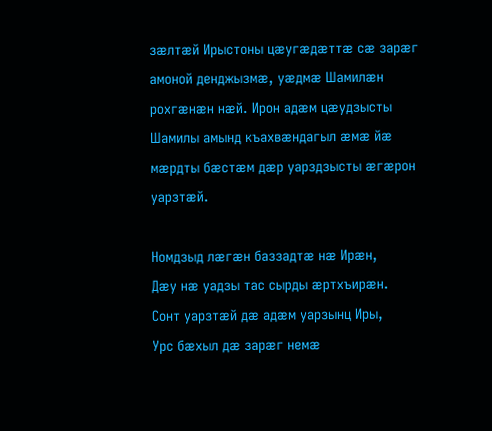зæлтæй Ирыстоны цæугæдæттæ сæ зарæг амоной денджызмæ, уæдмæ Шамилæн рохгæнæн нæй. Ирон адæм цæудзысты Шамилы амынд къахвæндагыл æмæ йæ мæрдты бæстæм дæр уарздзысты æгæрон уарзтæй.

Номдзыд лæгæн баззадтæ нæ Ирæн,
Дæу нæ уадзы тас сырды æртхъирæн.
Сонт уарзтæй дæ адæм уарзынц Иры,
Урс бæхыл дæ зарæг немæ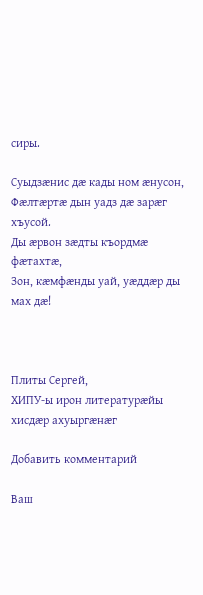сиры.

Суыдзæнис дæ кады ном æнусон,
Фæлтæртæ дын уадз дæ зарæг хъусой.
Ды æрвон зæдты къордмæ фæтахтæ,
Зон, кæмфæнды уай, уæддæр ды мах дæ!



Плиты Сергей,
ХИПУ-ы ирон литературæйы хисдæр ахуыргæнæг

Добавить комментарий

Ваш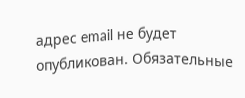адрес email не будет опубликован. Обязательные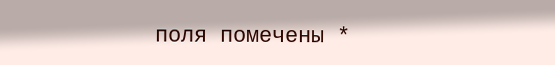поля помечены *